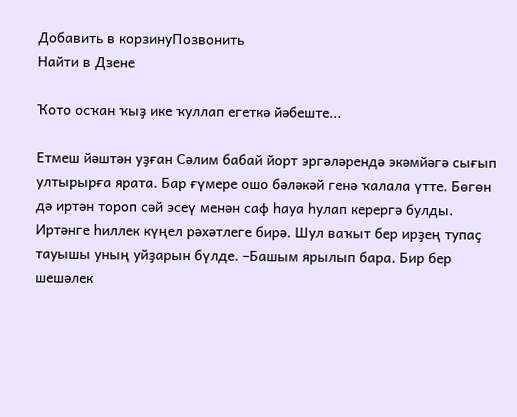Добавить в корзинуПозвонить
Найти в Дзене

Ҡото осҡан ҡыҙ ике ҡуллап егеткә йәбеште...

Етмеш йәштән уҙған Сәлим бабай йорт эргәләрендә экәмйәгә сығып ултырырға ярата. Бар ғүмере ошо бәләкәй генә ҡалала үтте. Бөгөн дә иртән тороп сәй эсеү менән саф һауа һулап керергә булды. Иртәнге һиллек күңел рәхәтлеге бирә. Шул ваҡыт бер ирҙең тупаҫ тауышы уның уйҙарын бүлде. –Башым ярылып бара. Бир бер шешәлек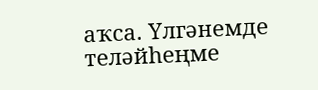аҡса. Үлгәнемде теләйһеңме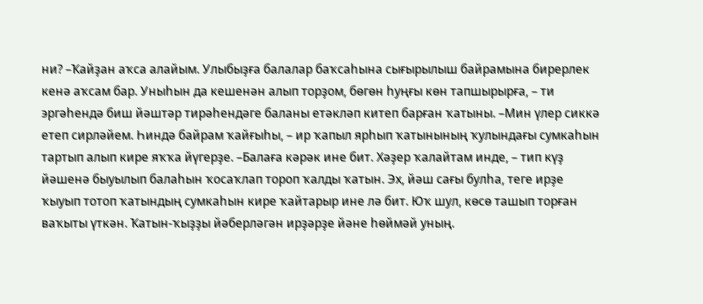ни? –Ҡайҙан аҡса алайым. Улыбыҙға балалар баҡсаһына сығырылыш байрамына бирерлек кенә аҡсам бар. Уныһын да кешенән алып торҙом, бөгөн һуңғы көн тапшырырға, – ти эргәһендә биш йәштәр тирәһендәге баланы етәкләп китеп барған ҡатыны. –Мин үлер сиккә етеп сирләйем. Һиндә байрам ҡайғыһы, – ир ҡапыл ярһып ҡатынының ҡулындағы сумкаһын тартып алып кире яҡҡа йүгерҙе. –Балаға кәрәк ине бит. Хәҙер ҡалайтам инде, – тип күҙ йәшенә быуылып балаһын ҡосаҡлап тороп ҡалды ҡатын. Эх, йәш сағы булһа, теге ирҙе ҡыуып тотоп ҡатындың сумкаһын кире ҡайтарыр ине лә бит. Юҡ шул, көсө ташып торған ваҡыты үткән. Ҡатын-ҡыҙҙы йәберләгән ирҙәрҙе йәне һөймәй уның.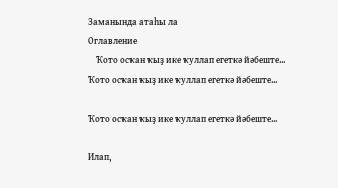Заманында атаһы ла
Оглавление
    Ҡото осҡан ҡыҙ ике ҡуллап егеткә йәбеште...
Ҡото осҡан ҡыҙ ике ҡуллап егеткә йәбеште...

Ҡото осҡан ҡыҙ ике ҡуллап егеткә йәбеште...

Илап,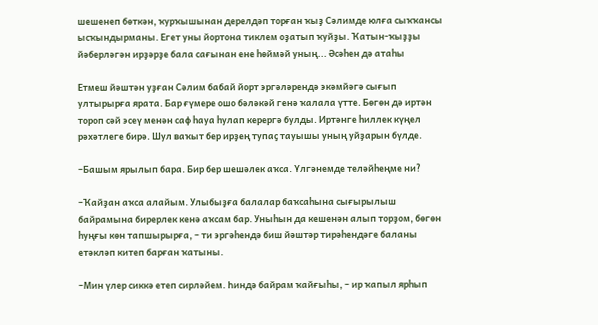шешенеп бөткән, ҡурҡышынан дерелдәп торған ҡыҙ Сәлимде юлға сыҡҡансы ысҡындырманы. Егет уны йортона тиклем оҙатып ҡуйҙы. Ҡатын-ҡыҙҙы йәберләгән ирҙәрҙе бала сағынан ене һөймәй уның... Әсәһен дә атаһы

Етмеш йәштән уҙған Сәлим бабай йорт эргәләрендә экәмйәгә сығып ултырырға ярата. Бар ғүмере ошо бәләкәй генә ҡалала үтте. Бөгөн дә иртән тороп сәй эсеү менән саф һауа һулап керергә булды. Иртәнге һиллек күңел рәхәтлеге бирә. Шул ваҡыт бер ирҙең тупаҫ тауышы уның уйҙарын бүлде.

–Башым ярылып бара. Бир бер шешәлек аҡса. Үлгәнемде теләйһеңме ни?

–Ҡайҙан аҡса алайым. Улыбыҙға балалар баҡсаһына сығырылыш байрамына бирерлек кенә аҡсам бар. Уныһын да кешенән алып торҙом, бөгөн һуңғы көн тапшырырға, – ти эргәһендә биш йәштәр тирәһендәге баланы етәкләп китеп барған ҡатыны.

–Мин үлер сиккә етеп сирләйем. Һиндә байрам ҡайғыһы, – ир ҡапыл ярһып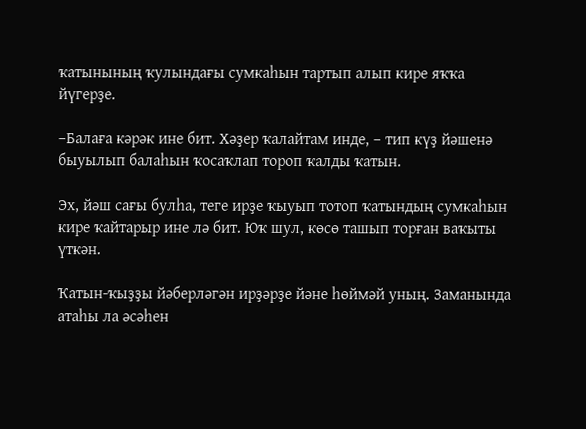ҡатынының ҡулындағы сумкаһын тартып алып кире яҡҡа йүгерҙе.

–Балаға кәрәк ине бит. Хәҙер ҡалайтам инде, – тип күҙ йәшенә быуылып балаһын ҡосаҡлап тороп ҡалды ҡатын.

Эх, йәш сағы булһа, теге ирҙе ҡыуып тотоп ҡатындың сумкаһын кире ҡайтарыр ине лә бит. Юҡ шул, көсө ташып торған ваҡыты үткән.

Ҡатын-ҡыҙҙы йәберләгән ирҙәрҙе йәне һөймәй уның. Заманында атаһы ла әсәһен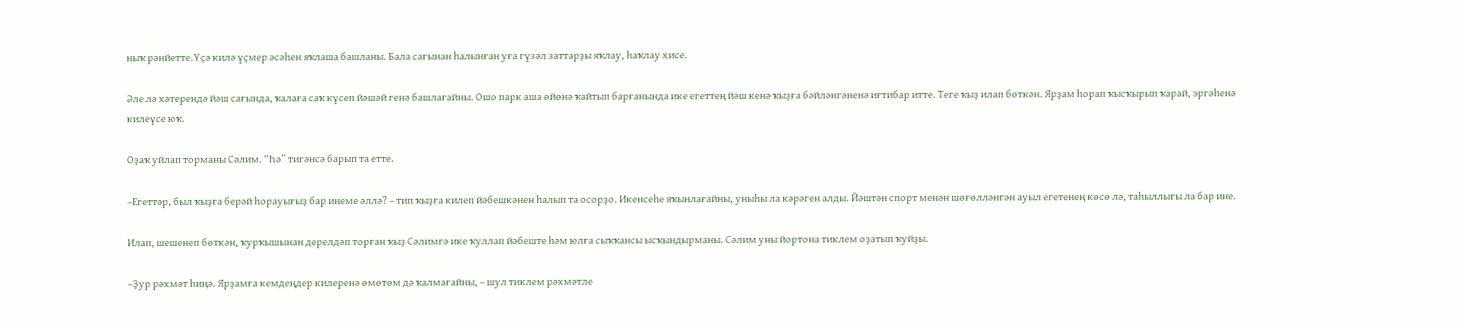ныҡ рәнйетте.Үҫә килә үҫмер әсәһен яҡлаша башланы. Бала сағынан һалынған уға гүзәл заттарҙы яҡлау, һаҡлау хисе.

Әле лә хәтерендә йәш сағында, ҡалаға саҡ күсеп йәшәй генә башлағайны. Ошо парк аша өйөнә ҡайтып барғанында ике егеттең йәш кенә ҡыҙға бәйләнгәненә иғтибар итте. Теге ҡыҙ илап бөткән. Ярҙам һорап ҡысҡырып ҡарай, эргәһенә килеүсе юҡ.

Оҙаҡ уйлап торманы Сәлим. “Һә” тигәнсә барып та етте.

–Егеттәр, был ҡыҙға берәй һорауығыҙ бар инеме әллә? – тип ҡыҙға килеп йәбешкәнен һалып та осорҙо. Икенсеһе яҡынлағайны, уныһы ла кәрәген алды. Йәштән спорт менән шөғөлләнгән ауыл егетенең көсө лә, таһыллығы ла бар ине.

Илап, шешенеп бөткән, ҡурҡышынан дерелдәп торған ҡыҙ Сәлимгә ике ҡуллап йәбеште һәм юлға сыҡҡансы ысҡындырманы. Сәлим уны йортона тиклем оҙатып ҡуйҙы.

–Ҙур рәхмәт һиңә. Ярҙамға кемдеңдер килеренә өмөтөм дә ҡалмағайны, – шул тиклем рәхмәтле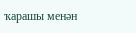ҡарашы менән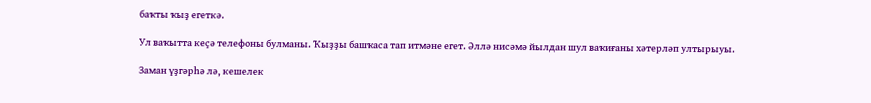баҡты ҡыҙ егеткә.

Ул ваҡытта кеҫә телефоны булманы. Ҡыҙҙы башҡаса тап итмәне егет. Әллә нисәмә йылдан шул ваҡиғаны хәтерләп ултырыуы.

Заман үҙгәрһә лә, кешелек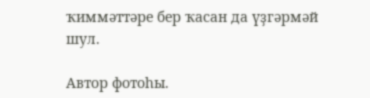ҡиммәттәре бер ҡасан да үҙгәрмәй шул.

Автор фотоһы.